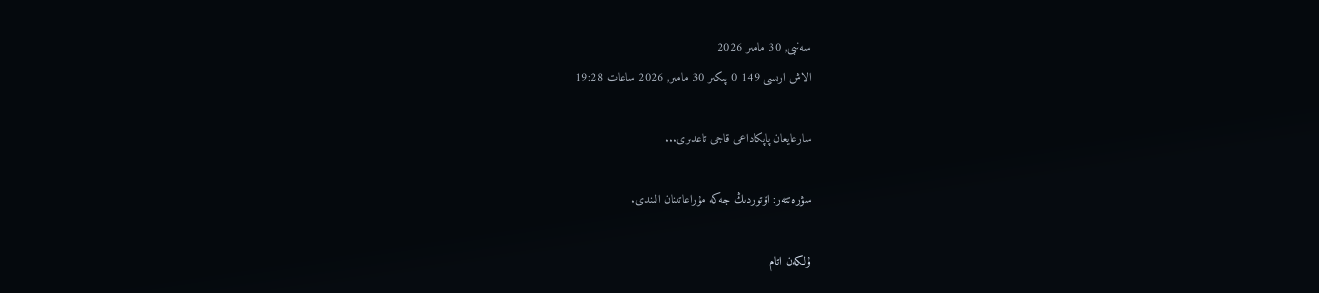سەنبى, 30 مامىر 2026
الاش ارىسى 149 0 پىكىر 30 مامىر, 2026 ساعات 19:28

سارعايعان پاپكاداعى قاجى تاعدىرى...

سۋرەتتەر: اۆتوردىڭ جەكە مۇراعاتىنان الىندى.

ۇلكەن اتام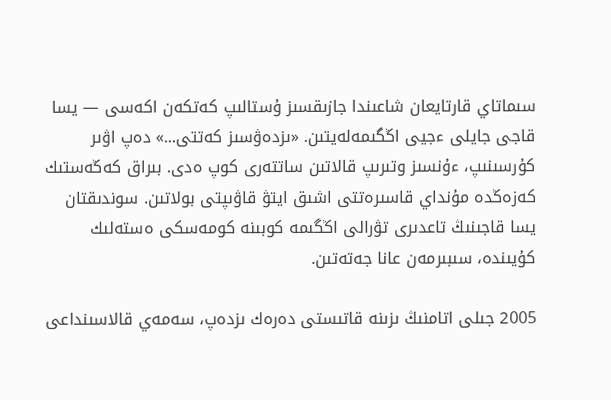سىماتاي قارتايعان شاعىندا جازىقسىز ۇستالىپ كەتكەن اكەسى — يسا قاجى جايلى ءجيى اڭگىمەلەيتىن. «ىزدەۋسىز كەتتى...» دەپ اۋىر كۇرسىنىپ، ءۇنسىز وتىرىپ قالاتىن ساتتەرى كوپ ەدى. بىراق كەڭەستىك كەزەڭدە مۇنداي قاسىرەتتى اشىق ايتۋ قاۋىپتى بولاتىن. سوندىقتان يسا قاجىنىڭ تاعدىرى تۋرالى اڭگىمە كوبىنە كومەسكى ەستەلىك كۇيىندە، سىبىرمەن عانا جەتەتىن.

2005 جىلى اتامنىڭ ىزىنە قاتىستى دەرەك ىزدەپ، سەمەي قالاسىنداعى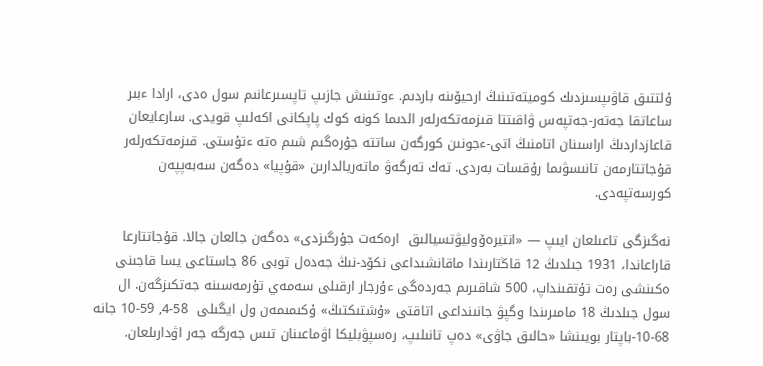ۇلتتىق قاۋىپسىزدىك كوميتەتىنىڭ ارحيۆىنە باردىم. ءوتىنىش جازىپ تاپسىرعانىم سول ەدى، ارادا ءبىر ساعاتقا جەتەر-جەتپەس ۋاقىتتا قىزمەتكەرلەر الدىما كونە كوك پاپكانى اكەلىپ قويدى. سارعايعان قاعازداردىڭ اراسىنان اتامنىڭ اتى-ءجونىن كورگەن ساتتە جۇرەگىم شىم ەتە ءتۇستى. قىزمەتكەرلەر قۇجاتتارمەن تانىسۋىما رۇقسات بەردى. تەك تەرگەۋ ماتەريالدارىن «قۇپيا» دەگەن سەبەپپەن كورسەتپەدى.

نەگىزگى تاعىلعان ايىپ — «انتيرەۆوليۋتسيالىق  ارەكەت جۇرگىزدى» دەگەن جالعان جالا. قۇجاتتارعا قاراعاندا، 1931 جىلدىڭ 12 قاڭتارىندا ماقانشىداعى نكۆد-نىڭ جەدەل توبى 86 جاستاعى يسا قاجىنى ەكىنشى رەت تۇتقىنداپ، 500 شاقىرىم جەردەگى ءۇرجار ارقىلى سەمەي تۇرمەسىنە جەتكىزگەن. ال سول جىلدىڭ 18 مامىرىندا وگپۋ جانىنداعى اتاقتى «ۇشتىكتىڭ» ۇكىمىمەن ول ايگىلى  58-4, 59-10 جانە 68-10-باپتار بويىنشا «حالىق جاۋى» دەپ تانىلىپ، رەسپۋبليكا اۋماعىنان تىس جەرگە جەر اۋدارىلعان.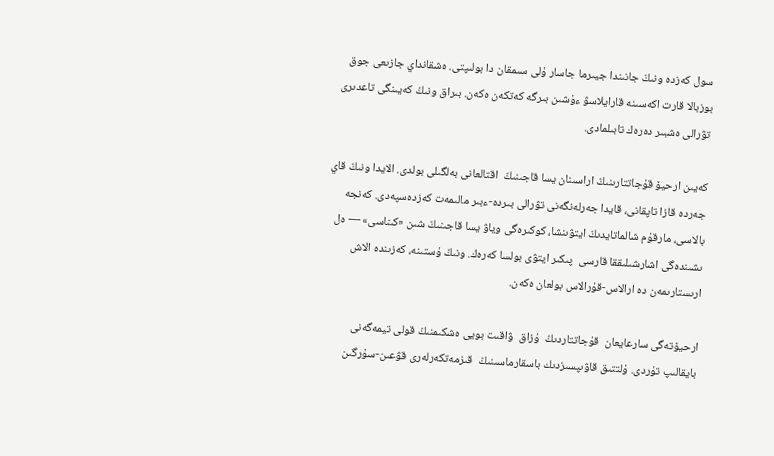سول كەزدە ونىڭ جانىندا جيىرما جاسار ۇلى سىمقان دا بولىپتى. ەشقانداي جازىعى جوق بوزبالا قارت اكەسىنە قارايلاسۋ ءۇشىن بىرگە كەتكەن ەكەن. بىراق ونىڭ كەيىنگى تاعدىرى تۋرالى ەشبىر دەرەك تابىلمادى.

كەيىن ارحيۆ قۇجاتتارىنىڭ اراسىنان يسا قاجىنىڭ  اقتالعانى بەلگىلى بولدى. الايدا ونىڭ قاي جەردە قازا تاپقانى، قايدا جەرلەنگەنى تۋرالى بىردە-ءبىر مالىمەت كەزدەسپەدى. كەنجە بالاسى، مارقۇم شالماتايدىڭ ايتۋىنشا، كوكىرەگى وياۋ يسا قاجىنىڭ شىن «كىناسى» — ەل ىشىندەگى اشارشىلىققا قارسى  پىكىر ايتۋى بولسا كەرەك. ونىڭ ۇستىنە، كەزىندە الاش ارىستارىمەن دە ارالاس-قۇرالاس بولعان ەكەن.

ارحيۆتەگى سارعايعان  قۇجاتتاردىڭ  ۇزاق  ۋاقىت بويى ەشكىمنىڭ قولى تيمەگەنى بايقالىپ تۇردى. ۇلتتىق قاۋىپسىزدىك باسقارماسىنىڭ  قىزمەتكەرلەرى قۋعىن-سۇرگىن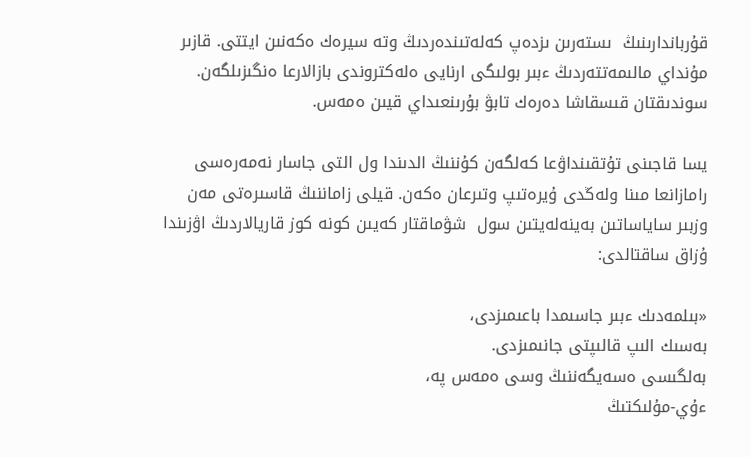قۇرباندارىنىڭ  ىستەرىن ىزدەپ كەلەتىندەردىڭ وتە سيرەك ەكەنىن ايتتى. قازىر مۇنداي مالىمەتتەردىڭ ءبىر بولىگى ارنايى ەلەكتروندى بازالارعا ەنگىزىلگەن. سوندىقتان قىسقاشا دەرەك تابۋ بۇرىنعىداي قيىن ەمەس.

يسا قاجىنى تۇتقىنداۋعا كەلگەن كۇننىڭ الدىندا ول التى جاسار نەمەرەسى رامازانعا مىنا ولەڭدى ۇيرەتىپ وتىرعان ەكەن. قيلى زاماننىڭ قاسىرەتى مەن وزبىر ساياساتىن بەينەلەيتىن سول  شۋماقتار كەيىن كونە كوز قاريالاردىڭ اۋزىندا ۇزاق ساقتالدى:

«بىلمەدىك ءبىر جاسىمدا باعىمىزدى،
بەسىك الىپ قالىپتى جانىمىزدى.
بەلگىسى ەسەيگەننىڭ وسى ەمەس پە،
ءۇي-مۇلىكتىڭ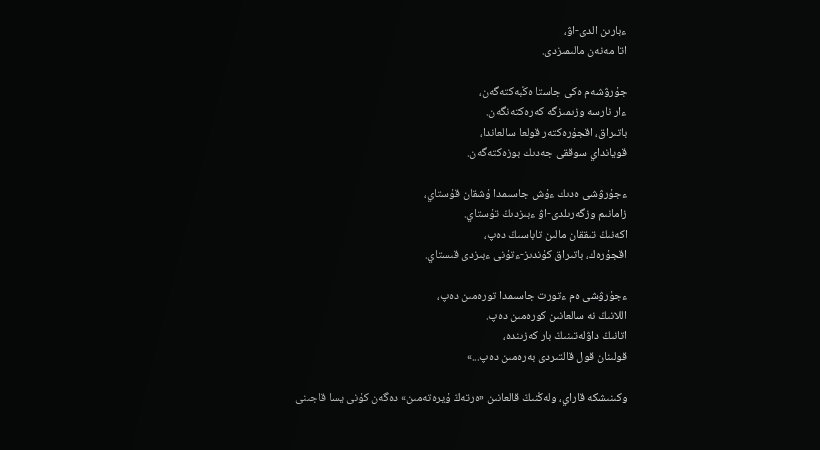ءبارىن الدى-اۋ،
اتا مەنەن مالىمىزدى.

جۇرۋشەم ەكى جاستا ەڭبەكتەگەن،
ءار نارسە وزىمىزگە كەرەكتەنگەن.
باتىراق، اقجۇرەكتەر قولعا سالعاندا،
قويانداي سوققى جەدىك بوزەكتەگەن.

ءجۇرۋشى ەدىك ءۇش جاسىمدا ۇشقان قۇستاي،
زامانىم وزگەرىلدى-اۋ ءبىزدىڭ تۇستاي.
اكەنىڭ تىققان مالىن تاباسىڭ دەپ،
اقجۇرەك، باتىراق كۇندىز-ءتۇنى ءبىزدى قىستاي.

ءجۇرۋشى ەم ءتورت جاسىمدا تورەمىن دەپ،
اللانىڭ نە سالعانىن كورەمىن دەپ.
اتانىڭ داۋلەتىنىڭ بار كەزىندە،
قولىنان قول قالتىردى بەرەمىن دەپ...»

وكىنىشكە قاراي، ولەڭنىڭ قالعانىن «ەرتەڭ ۇيرەتەمىن» دەگەن كۇنى يسا قاجىنى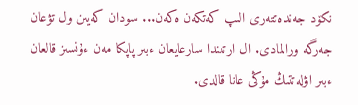نكۆد جەندەتتەرى الىپ كەتكەن ەكەن... سودان كەيىن ول تۋعان جەرگە ورالمادى. ال ارتىندا سارعايعان ءبىر پاپكا مەن ءۇنسىز قالعان ءبىر اۋلەتتىڭ مۇڭى عانا قالدى.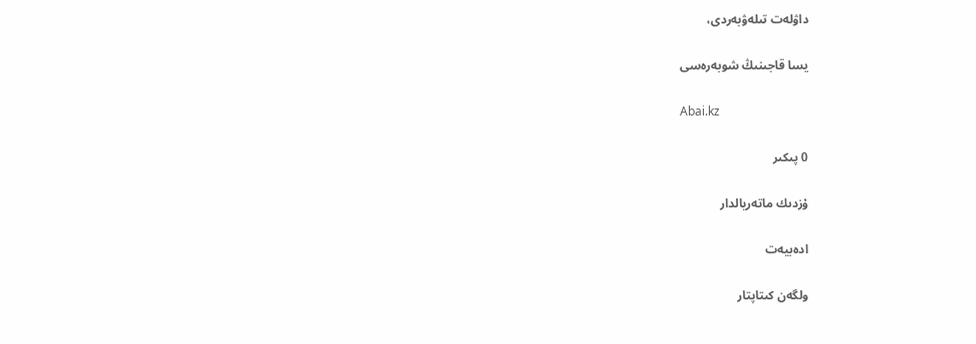داۋلەت تىلەۋبەردى،

يسا قاجىنىڭ شوبەرەسى

Abai.kz

0 پىكىر

ۇزدىك ماتەريالدار

ادەبيەت

ولگەن كىتاپتار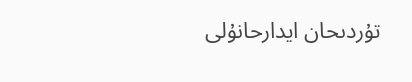تۇردىحان ايدارحانۇلى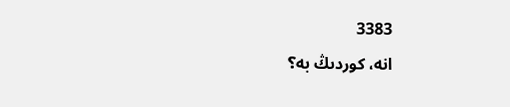3383
انە، كوردىڭ بە؟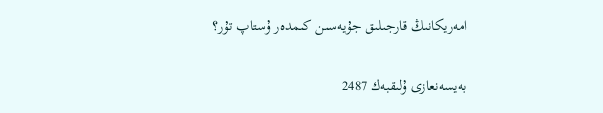امەريكانىڭ قارجىلىق جۇيەسىن كىمدەر ۇستاپ تۇر؟

بەيسەنعازى ۇلىقبەك 2487